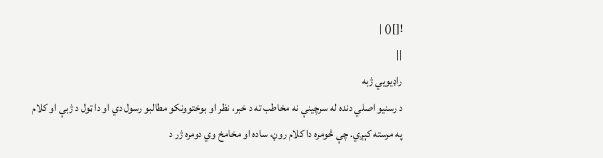![]() |
||
راډيويي ژبه
د رسنيو اصلي دنده له سرچينې نه مخاطب ته د خبر، نظر او بوختوونکو مطالبو رسول دي او دا ټول د ژبې او کلام په مرسته کېږي. چې څومره دا کلام روڼ، ساده او مخامخ وي دومره ژر د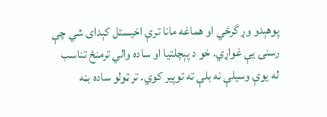پوهېدو وړ گرځي او هماغه مانا ترې اخيستل کېداى شي چې رسنۍ يې غواړي. خو د پېچلتيا او ساده والي ترمنځ تناسب له يوې وسيلې نه بلې ته توپير کوي. تر ټولو ساده بڼه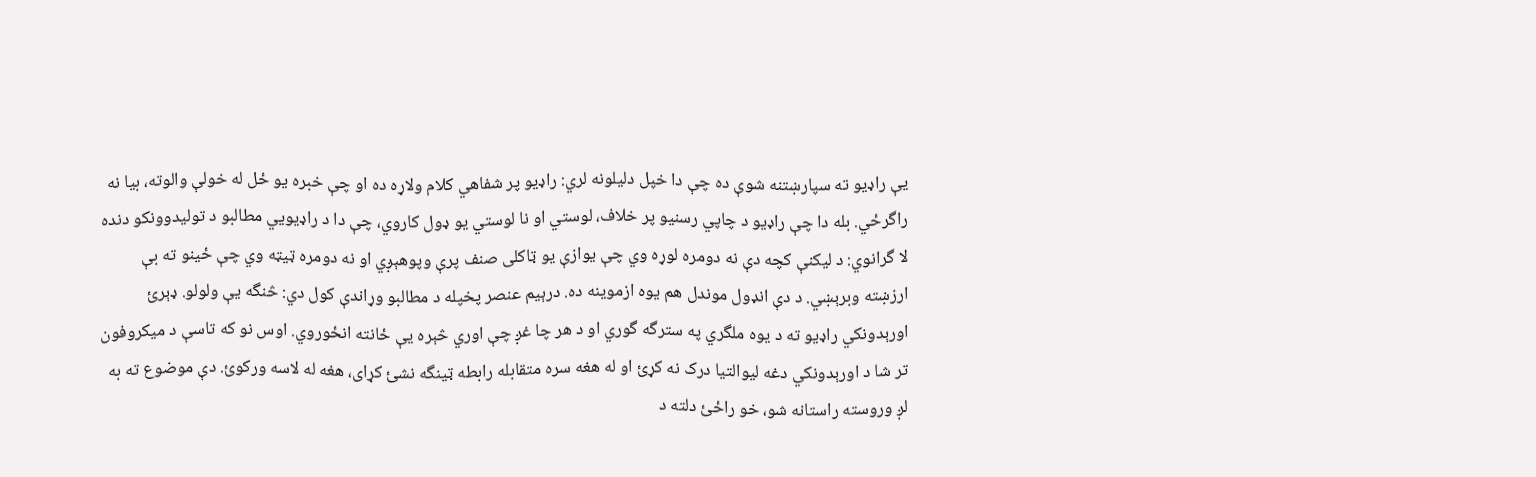يې راډيو ته سپارښتنه شوې ده چې دا خپل دليلونه لري: راډيو پر شفاهي کلام ولاړه ده او چې خبره يو ځل له خولې والوته، بيا نه راگرځي. بله دا چې راډيو د چاپي رسنيو پر خلاف، لوستي او نا لوستي يو ډول کاروي، چې دا د راډيويي مطالبو د توليدوونکو دنده لا گرانوي: د ليکنې کچه دې نه دومره لوړه وي چې يوازې يو ټاکلى صنف پرې وپوهېږي او نه دومره ټيټه وي چې ځينو ته بې ارزښته وبرېښي. د دې انډول موندل هم يوه ازموينه ده. درېيم عنصر پخپله د مطالبو وړاندې کول دي: څنگه يې ولولو. ډېرئ اورېدونکي راډيو ته د يوه ملگري په سترگه گوري او د هر چا غږ چې اوري څېره يې ځانته انځوروي. اوس نو که تاسې د ميکروفون تر شا د اورېدونکي دغه ليوالتيا درک نه کړئ او له هغه سره متقابله رابطه ټينگه نشئ کړاى، هغه له لاسه ورکوئ. دې موضوع ته به لږ وروسته راستانه شو، خو راځئ دلته د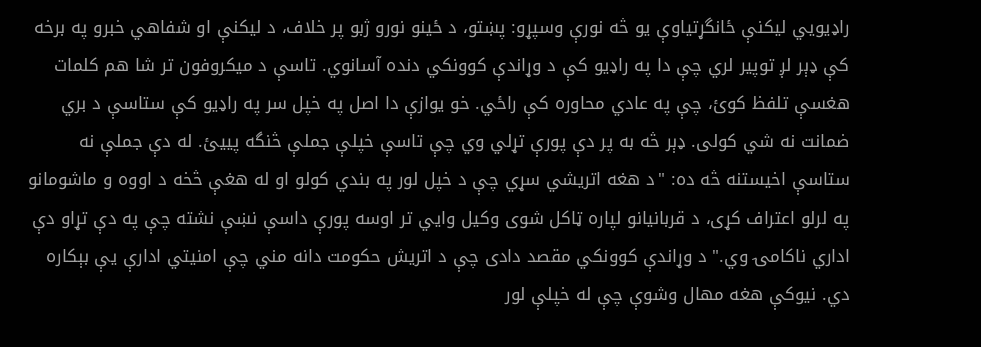راډيويي ليکنې ځانگړتياوې يو څه نورې وسپړو: پښتو، د ځينو نورو ژبو پر خلاف، د ليکنې او شفاهي خبرو په برخه کې ډېر لږ توپير لري چې دا په راډيو کې د وړاندې کوونکي دنده آسانوي. تاسې د ميکروفون تر شا هم کلمات هغسې تلفظ کوئ، چې په عادي محاوره کې راځي. خو يوازې دا اصل په خپل سر په راډيو کې ستاسې د بري ضمانت نه شي کولى. ډېر څه به پر دې پورې تړلي وي چې تاسې خپلې جملې څنگه پييئ. له دې جملې نه ستاسې اخيستنه څه ده: "د هغه اتريشي سړي چې د خپل لور په بندي کولو او له هغې څخه د اووه و ماشومانو په لرلو اعتراف کړى، د قربانيانو لپاره ټاکل شوى وکيل وايي تر اوسه پورې داسې نښې نشته چې په دې تړاو دې اداري ناکامۍ وي." د وړاندې کوونکي مقصد دادى چې د اتريش حکومت دانه مني چې امنيتي ادارې يې بېکاره دي. نيوکې هغه مهال وشوې چې له خپلې لور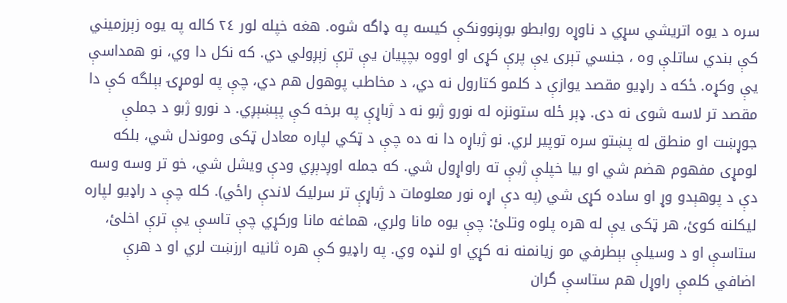سره د يوه اتريشي سړي د ناوړه روابطو بوږنوونکې کيسه په ډاگه شوه. هغه خپله لور ٢٤ کاله په يوه زېرزميني کې بندي ساتلې وه ، جنسي تېرى يې پرې کړى او اووه بچپيان يې ترې زېږولي دي. که نکل دا وي، نو همداسې يې وکړه. ځکه د راډيو مقصد يوازې د کلمو کتارول نه دي، د مخاطب پوهول هم دي، چې په لومړۍ بېلگه کې دا مقصد تر لاسه شوى نه دى. ډېر ځله ستونزه له نورو ژبو نه د ژباړې په برخه کې پېښېږي. د نورو ژبو د جملې جوړښت او منطق له پښتو سره توپير لري. نو ژباړه دا نه ده چې د ټکي لپاره معادل ټکى وموندل شي، بلکه لومړى مفهوم هضم شي او بيا خپلې ژبې ته راواړول شي. که جمله اوږدېږي ودې ويشل شي، خو تر وسه وسه دې د پوهېدو وړ او ساده کړى شي (په دې اړه نور معلومات د ژباړې تر سرليک لاندې راځي). کله چې د راډيو لپاره ليکلنه کوئ، هر ټکى يې له هره پلوه وتلئ: چې يوه مانا ولري، هماغه مانا ورکړي چې تاسې يې ترې اخلئ، ستاسې او د وسيلې بېطرفي مو زيانمنه نه کړي او لنډه وي. په راډيو کې هره ثانيه ارزښت لري او د هرې اضافي کلمې راوړل هم ستاسې گران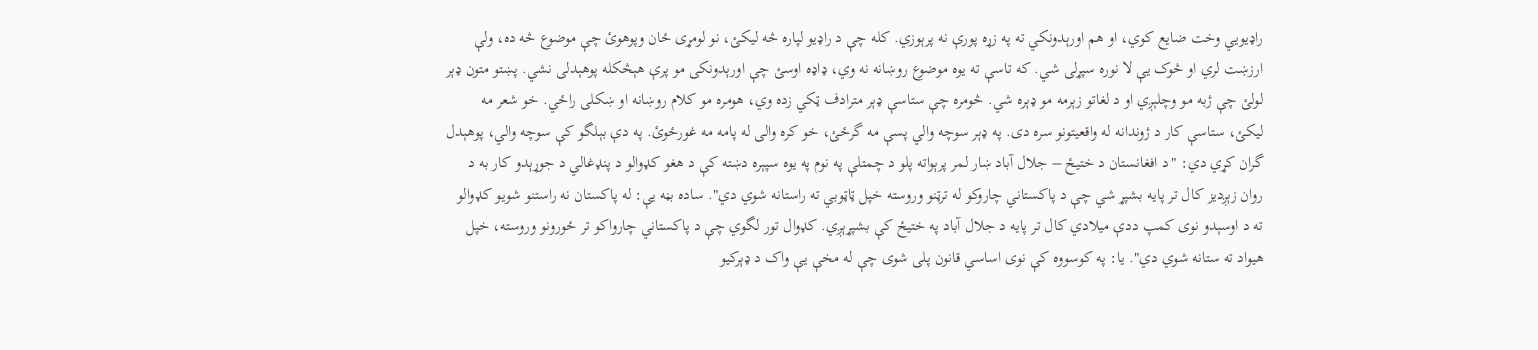راډيويي وخت ضايع کوي، او هم اورېدونکي ته په زړه پورې نه پرېوزي. کله چې د راډيو لپاره څه ليکئ، نو لومړى ځان وپوهوئ چې موضوع څه ده، ولې ارزښت لري او څوک يې لا نوره سپړلى شي. که تاسې ته يوه موضوع روښانه نه وي، ډاډه اوسئ چې اورېدونکى مو پرې هېڅکله پوهېدلى نشي. پښتو متون ډېر لولئ چې ژبه مو وچلېږي او د لغاتو زېرمه مو ډېره شي. څومره چې ستاسې ډېر مترادف ټکي زده وي، هومره مو کلام روښانه او ښکلى راځي. خو شعر مه ليکئ، ستاسې کار د ژوندانه له واقعيتونو سره دى. په ډېر سوچه والي پسې مه گرځئ، خو کره والى له پامه مه غورځوئ. په دې بېلگو کې سوچه والي، پوهېدل گران کړي دي: "د افغانستان د ختيځ – جلال آباد ښار لمر پرېواته پلو د چمتلې په نوم په يوه سپېره دښته کې د هغو کډوالو د پنډغالي د جوړېدو کار به د روان زېږديز کال تر پايه بشپړ شي چې د پاکستاني چاروکو له ترټنو وروسته خپل ټاټوبي ته راستانه شوي دي". ساده بڼه يې: له پاکستان نه راستنو شويو کډوالو ته د اوسېدو نوى کمپ ددې ميلادي کال تر پايه د جلال آباد په ختيځ کې بشپړېږي. کډوال تور لگوي چې د پاکستاني چارواکو تر ځورونو وروسته، خپل هيواد ته ستانه شوي دي". يا: په کوسووه کې نوى اساسي قانون پلى شوى چې له مخې يې واک د ډېرکيو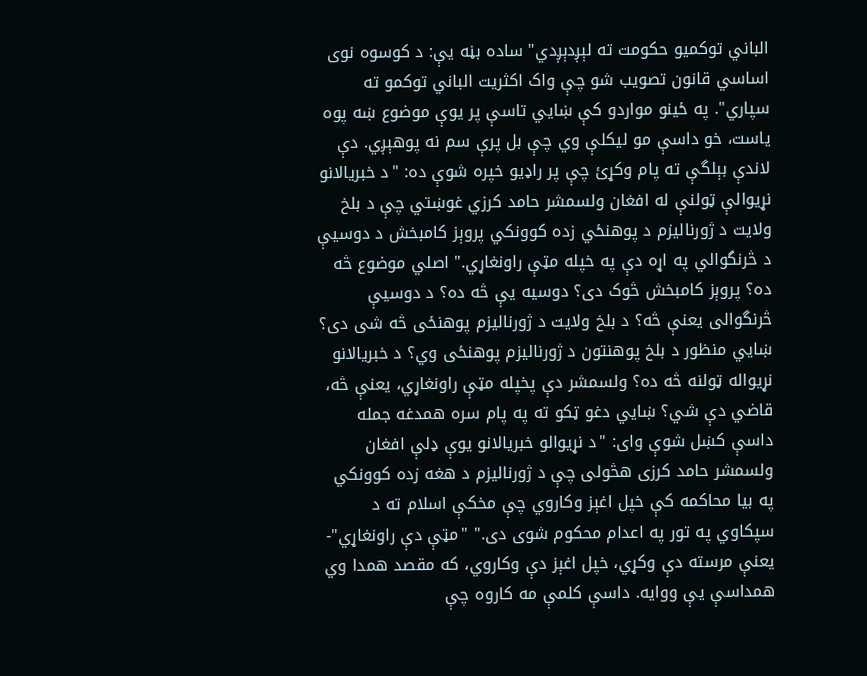الباني توکميو حکومت ته لېږدېږدي" ساده بڼه يې: د کوسوه نوى اساسي قانون تصويب شو چې واک اکثريت الباني توکمو ته سپاري". په ځينو مواردو کې ښايي تاسې پر يوې موضوع ښه پوه ياست، خو داسې مو ليکلې وي چې بل پرې سم نه پوهېږي. دې لاندې بېلگې ته پام وکړئ چې پر راډيو خپره شوې ده: "د خبريالانو نړيوالې ټولنې له افغان ولسمشر حامد کرزي غوښتي چې د بلخ ولايت د ژورناليزم د پوهنځي زده کوونکي پروېز کامبخش د دوسيې د څرنگوالي په اړه دې په خپله مټې راونغاړي." اصلي موضوع څه ده؟ پروېز کامبخش څوک دى؟ دوسيه يې څه ده؟ د دوسيې څرنگوالى يعنې څه؟ د بلخ ولايت د ژورناليزم پوهنځى څه شى دى؟ ښايي منظور د بلخ پوهنتون د ژورناليزم پوهنځى وي؟ د خبريالانو نړيواله ټولنه څه ده؟ ولسمشر دې پخپله مټې راونغاړي، يعنې څه، قاضي دې شي؟ ښايي دغو ټکو ته په پام سره همدغه جمله داسې کښل شوې واى: "د نړيوالو خبريالانو يوې ډلې افغان ولسمشر حامد کرزى هڅولى چې د ژورناليزم د هغه زده کوونکي په بيا محاکمه کې خپل اغېز وکاروي چې مخکې اسلام ته د سپکاوي په تور په اعدام محکوم شوى دى." "مټې دې راونغاړي"- يعنې مرسته دې وکړي، خپل اغېز دې وکاروي، که مقصد همدا وي همداسې يې ووايه. داسې کلمې مه کاروه چې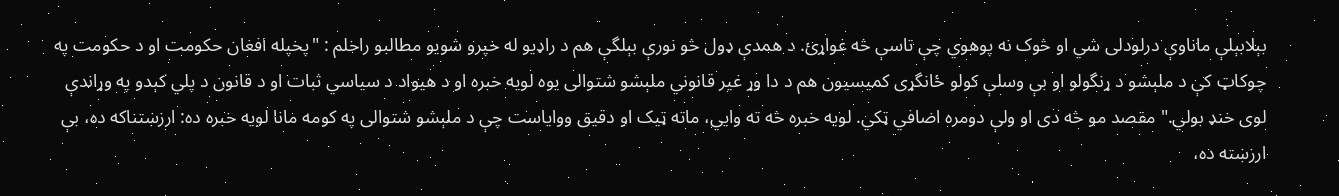بېلابېلې ماناوې درلودلى شي او څوک نه پوهوي چې تاسې څه غواړئ. د همدې ډول څو نورې بېلگې هم د راډيو له خپرو شويو مطالبو راخلم : "پخپله افغان حکومت او د حکومت په چوکاټ کې د ملېشو د ړنگولو او بې وسلې کولو ځانگړى کميسيون هم د دا وړ غير قانوني ملېشو شتوالى يوه لويه خبره او د هيواد د سياسي ثبات او د قانون د پلي کېدو په وړاندې لوى خنډ بولي." مقصد مو څه دى او ولې دومره اضافي ټکي. لويه خبره څه ته وايي، ماته ټيک او دقيق وواياست چې د ملېشو شتوالى په کومه مانا لويه خبره ده: ارزښتناکه ده، بې ارزښته ده،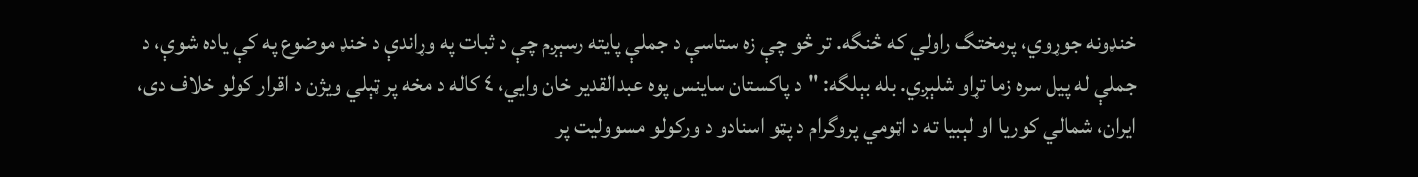خنډونه جوړوي، پرمختگ راولي که څنگه. تر څو چې زه ستاسې د جملې پايته رسېږم چې د ثبات په وړاندې د خنډ موضوع په کې ياده شوې، د جملې له پيل سره زما تړاو شلېږي. بله بېلگه: "د پاکستان ساينس پوه عبدالقدير خان وايي، ٤ کاله د مخه پر ټېلي ويژن د اقرار کولو خلاف دى، ايران، شمالي کوريا او لېبيا ته د اټومي پروگرام د پټو اسنادو د ورکولو مسووليت پر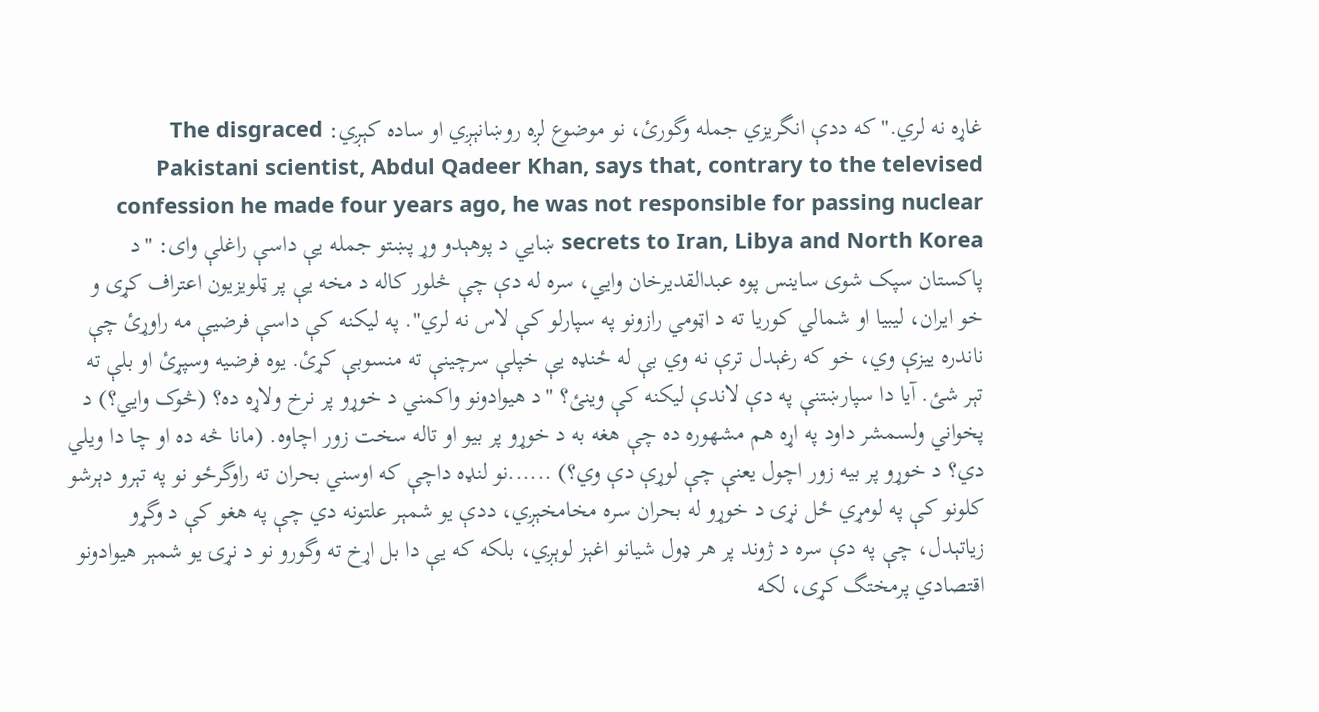غاړه نه لري." که ددې انگريزي جمله وگورئ، نو موضوع لږه روښانېږي او ساده کېږي: The disgraced Pakistani scientist, Abdul Qadeer Khan, says that, contrary to the televised confession he made four years ago, he was not responsible for passing nuclear secrets to Iran, Libya and North Korea ښايي د پوهېدو وړ پښتو جمله يې داسې راغلې واى: "د پاکستان سپک شوى ساينس پوه عبدالقديرخان وايي، سره له دې چې څلور کاله د مخه يې پر ټلويزيون اعتراف کړى و خو ايران، ليبيا او شمالي کوريا ته د اټومي رازونو په سپارلو کې لاس نه لري". په ليکنه کې داسې فرضيې مه راوړئ چې ناندره ييزې وي، خو که رغېدل ترې نه وي بې له ځنډه يې خپلې سرچينې ته منسوبې کړئ. يوه فرضيه وسپړئ او بلې ته تېر شئ. آيا دا سپارښتنې په دې لاندې ليکنه کې وينئ؟ "د هيوادونو واکمني د خوړو پر نرخ ولاړه ده؟ (څوک وايي؟) د پخواني ولسمشر داود په اړه هم مشهوره ده چې هغه به د خوړو پر بيو او تاله سخت زور اچاوه. (مانا څه ده او چا دا ويلي دي؟ د خوړو پر بيه زور اچول يعنې چې لوړې دې وي؟) ......نو لنډه داچې که اوسني بحران ته راوگرځو نو په تېرو دېرشو کلونو کې په لومړي ځل نړۍ د خوړو له بحران سره مخامخېږي، ددې يو شمېر علتونه دي چې په هغو کې د وگړو زياتېدل، چې په دې سره د ژوند پر هر ډول شيانو اغېز لوېږي، بلکه که يې دا بل اړخ ته وگورو نو د نړۍ يو شمېر هيوادونو اقتصادي پرمختگ کړى، لکه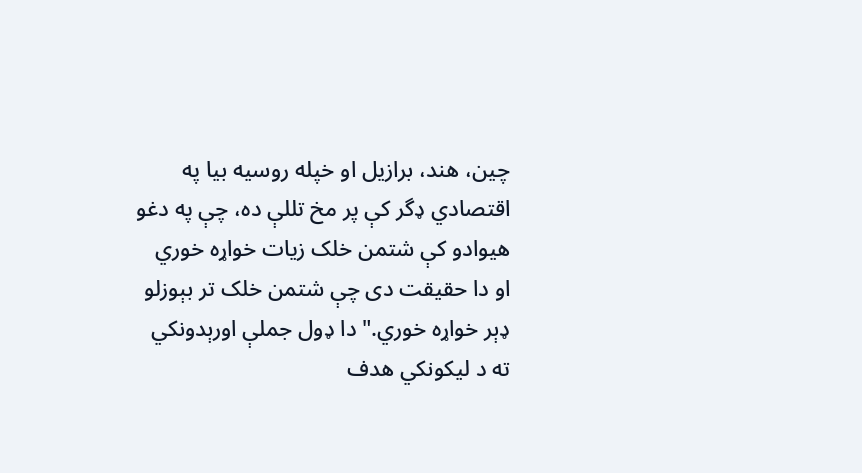چين، هند، برازيل او خپله روسيه بيا په اقتصادي ډگر کې پر مخ تللې ده، چې په دغو هيوادو کې شتمن خلک زيات خواړه خوري او دا حقيقت دى چې شتمن خلک تر بېوزلو ډېر خواړه خوري." دا ډول جملې اورېدونکي ته د ليکونکي هدف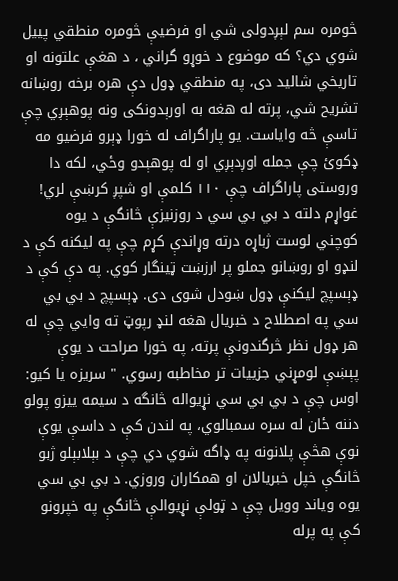څومره سم لېږدولى شي او فرضيې څومره منطقي پييل شوي دي؟ که موضوع د خوړو گراني ، د هغې علتونه او تاريخي شاليد دى، په منطقي ډول دې هره برخه روښانه تشريح شي، پرته له هغه به اورېدونکى ونه پوهېږي چې تاسې څه واياست. يو پاراگراف له خورا ډېرو فرضيو مه ډکوئ چې جمله اوږدېږي او له پوهېدو وځي، لکه دا وروستى پاراگراف چې ١١٠ کلمې او شپږ کرښې لري! غواړم دلته د بي بي سي د روزنيزې څانگې د يوه کوچني لوست ژباړه درته وړاندې کړم چې په ليکنه کې د لنډو او روښانو جملو پر ارزښت ټينگار کوي. په دې کې د ډېسپچ ليکنې ډول ښودل شوى دى. ډېسپچ د بي بي سي په اصطلاح د خبريال هغه لنډ رپوټ ته وايي چې له هر ډول نظر څرگندونې پرته، په خورا صراحت د يوې پېښې لومړني جزييات تر مخاطبه رسوي. " سريزه يا کيو: اوس چې د بي بي سي نړيواله څانگه د سيمه ييزو پولو دننه ځان له سره سمبالوي، په لندن کې د داسې يوې نوې هڅې پلانونه په ډاگه شوي دي چې د بېلابېلو ژبو څانگې خپل خبريالان او همکاران وروزي. د بي بي سي يوه وياند وويل چې د ټولې نړيوالې څانگې په خپرونو کې په پرله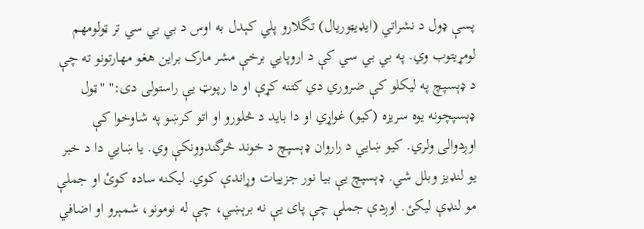پسې ډول د نشراتي (ايډيټوريال) تگلارو پلي کېدل به اوس د بي بي سي تر ټولومهم لومړيتوب وي. په بي بي سي کې د اروپايي برخې مشر مارک براين هغو مهارتونو ته چې د ډېسپچ په ليکلو کې ضروري دي کتنه کړې او دا رپوټ يې راستولى دى:" "ټول ډېسپچونه يوه سريزه (کيو) غواړي او دا بايد د څلورو او اتو کرښو په شاوخوا کې اوږدوالى ولري. کيو ښايي د راروان ډېسپچ د خوند څرگندوونکې وي. يا ښايي دا د خبر يو لنډيز وبلل شي. ډېسپچ يې بيا نور جزييات وړاندې کوي. ليکنه ساده کوئ او جملې مو لنډې ليکئ. اوږدې جملې چې پاى يې نه برېښي، چې له نومونو، شمېرو او اضافي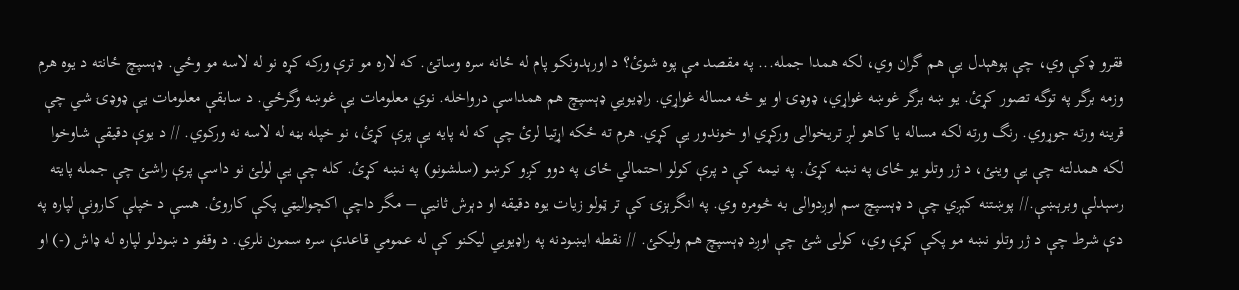فقرو ډکې وي، چې پوهېدل يې هم گران وي، لکه همدا جمله... په مقصد مې پوه شوئ؟ د اورېدونکو پام له ځانه سره وساتئ. که لاره مو ترې ورکه کړه نو له لاسه مو وځي. ډېسپچ ځانته د يوه هرم وزمه برگر په توگه تصور کړئ. يو ښه برگر غوښه غواړي، ډوډۍ او يو څه مساله غواړي. راډيويي ډېسپچ هم همداسې درواخله. نوي معلومات يې غوښه وگرځي. د سابقې معلومات يې ډوډۍ شي چې قرينه ورته جوړوي. رنگ ورته لکه مساله يا کاهو لږ تريخوالى ورکړي او خوندور يې کړي. هرم ته ځکه اړتيا لرئ چې که له پايه يې پرې کړئ، نو خپله بڼه له لاسه نه ورکوي. // د يوې دقيقې شاوخوا لکه همدلته چې يې وينئ، د ژر وتلو يو ځاى په نښه کړئ. په نيمه کې د پرې کولو احتمالي ځاى په دوو کږو کرښو (سلشونو) په نښه کړئ. کله چې يې لولئ نو داسې پرې راشئ چې جمله پايته رسېدلې وبرېښې.// پوښتنه کېږي چې د ډېسپچ سم اوږدوالى به څومره وي. په انگرېزۍ کې تر ټولو زيات يوه دقيقه او دېرش ثانيې – مگر داچې اکچواليټي پکې کاروئ. هسې د خپلې کارونې لپاره په دې شرط چې د ژر وتلو نښه مو پکې کړې وي، کولى شئ چې اوږد ډېسپچ هم وليکئ. // نقطه ايښودنه په راډيويي ليکنو کې له عمومي قاعدې سره سمون نلري. د وقفو د ښودلو لپاره له ډاش (-) او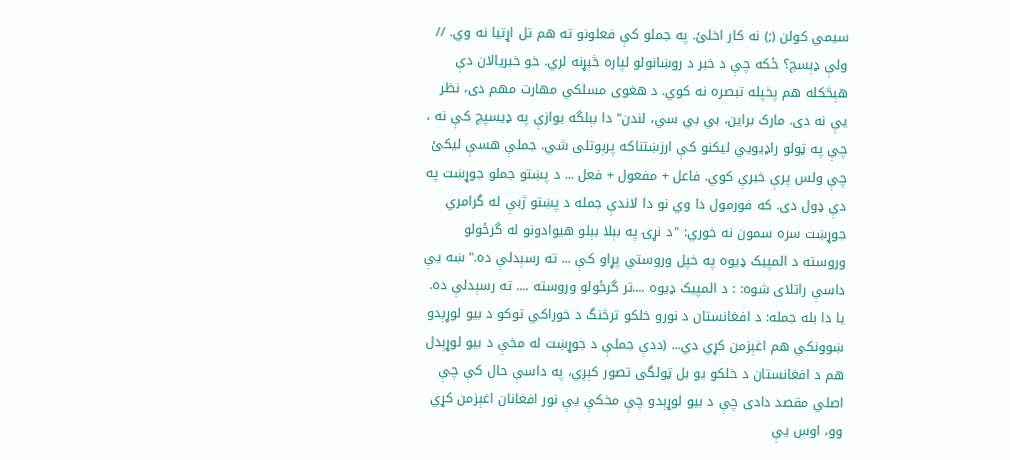سيمي کولن (;) نه کار اخلئ. په جملو کې فعلونو ته هم تل اړتيا نه وي. // ولې ډېسچ؟ ځکه چې د خبر د روښانولو لپاره څېړنه لري. خو خبريالان دې هېڅکله هم پخپله تبصره نه کوي. د هغوى مسلکي مهارت مهم دى، نظر يې نه دى. مارک براين، بي بي سي، لندن" دا بېلگه يوازې په ډيسپچ کې نه ، چې په ټولو راډيويي ليکنو کې ارزښتناکه پرېوتلى شي. جملې هسې ليکئ چې ولس پرې خبرې کوي. فاعل + مفعول + فعل ... د پښتو جملو جوړښت په دې ډول دى. که فورمول دا وي نو دا لاندې جمله د پښتو ژبې له گرامري جوړښت سره سمون نه خوري: "د نړۍ په بېلا بېلو هيوادونو له گرځولو وروسته د المپيک ډيوه په خپل وروستي پړاو کې ... ته رسېدلې ده." ښه يې داسې راتلاى شوه: : د المپيک ډيوه ....تر گرځولو وروسته .... ته رسېدلې ده. يا دا بله جمله: د افغانستان د نورو خلکو ترڅنگ د خوراکي توکو د بيو لوړېدو ښوونکي هم اغېزمن کړي دي... (ددې جملې د جوړښت له مخې د بيو لوړېدل هم د افغانستان د خلکو يو بل ټولگى تصور کېږي، په داسې حال کې چې اصلي مقصد دادى چې د بيو لوړېدو چې مخکې يې نور افغانان اغېزمن کړي وو، اوس يې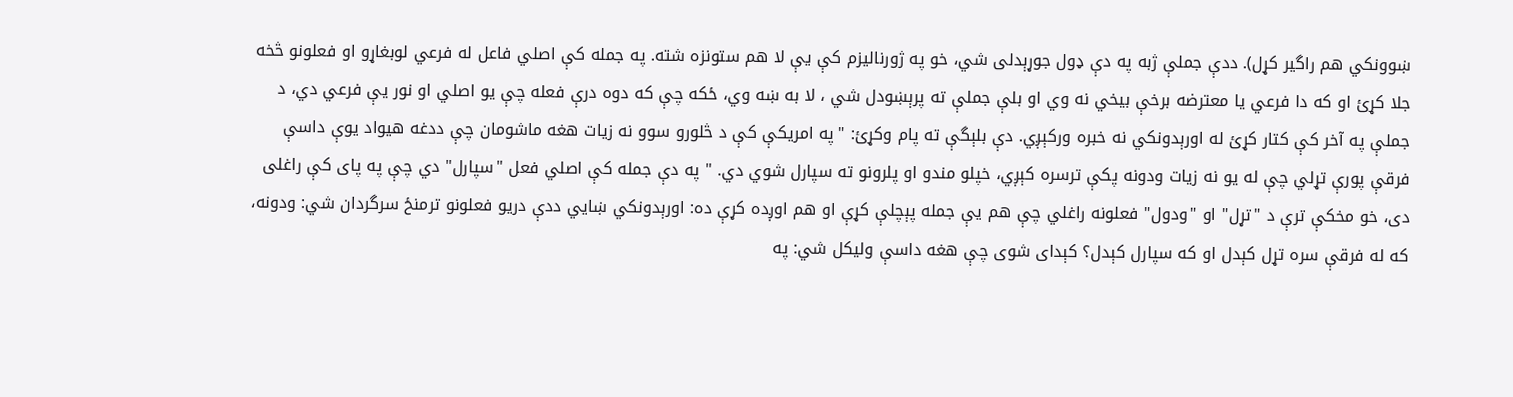ښوونکي هم راگير کړل). ددې جملې ژبه په دې ډول جوړېدلى شي، خو په ژورناليزم کې يې لا هم ستونزه شته. په جمله کې اصلي فاعل له فرعي لوبغاړو او فعلونو څخه جلا کړئ او که دا فرعي يا معترضه برخې بيخي نه وي او بلې جملې ته پرېښودل شي ، لا به ښه وي، ځکه چې که دوه درې فعله چې يو اصلي او نور يې فرعي دي، د جملې په آخر کې کتار کړئ له اورېدونکي نه خبره ورکېږي. دې بلېگې ته پام وکړئ: "په امريکې کې د څلورو سوو نه زيات هغه ماشومان چې ددغه هيواد يوې داسې فرقې پورې تړلي چې له يو نه زيات ودونه پکې ترسره کېږي، خپلو مندو او پلرونو ته سپارل شوي دي. " په دې جمله کې اصلي فعل "سپارل" دي چې په پاى کې راغلى دى، خو مخکې ترې د "تړل" او "ودول" فعلونه راغلي چې هم يې جمله پېچلې کړې او هم اوږده کړې ده: اورېدونکي ښايي ددې دريو فعلونو ترمنځ سرگردان شي: ودونه، که له فرقې سره تړل کېدل او که سپارل کېدل؟ کېداى شوى چې هغه داسې وليکل شي: په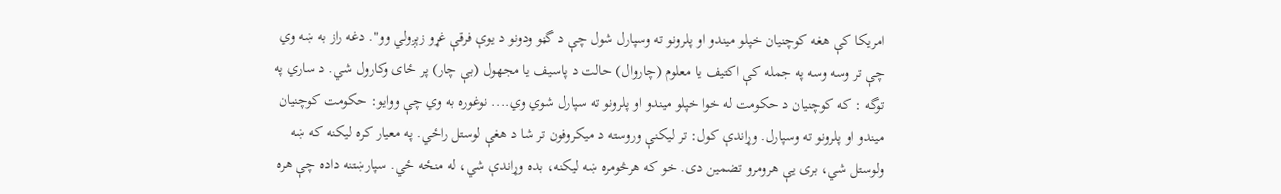امريکا کې هغه کوچنيان خپلو ميندو او پلرونو ته وسپارل شول چې د گڼو ودونو د يوې فرقې غړو زېږولي وو". دغه راز به ښه وي چې تر وسه وسه په جمله کې اکتيف يا معلوم (چاروال) حالت د پاسيف يا مجهول (بې چار) پر ځاى وکارول شي. د ساري په توگه : که کوچنيان د حکومت له خوا خپلو ميندو او پلرونو ته سپارل شوي وي.... نوغوره به وي چې ووايو: حکومت کوچنيان ميندو او پلرونو ته وسپارل. وړاندې کول: تر ليکنې وروسته د ميکروفون تر شا د هغې لوستل راځي. په معيار کره ليکنه که ښه ولوستل شي، برى يې هرومرو تضمين دى. خو که هرڅومره ښه ليکنه، بده وړاندې شي، له منځه ځي. سپارښتنه داده چې هره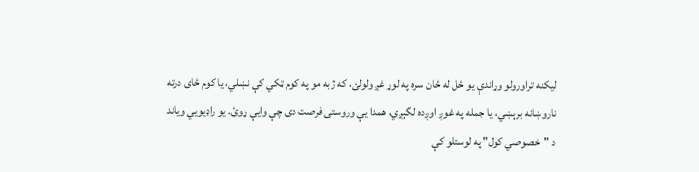ليکنه تراورولو وړاندې يو ځل له ځان سره په لوړ غږ ولولئ، که ژبه مو په کوم ټکي کې نښلي، يا کوم ځاى درته ناروښانه برېښي، يا جمله په غوږ اوږده لگېږي، همدا يې وروستى فرصت دى چې وايې ړوئ. يو راډيويي وياند د "خصوصي کول" په لوستلو کې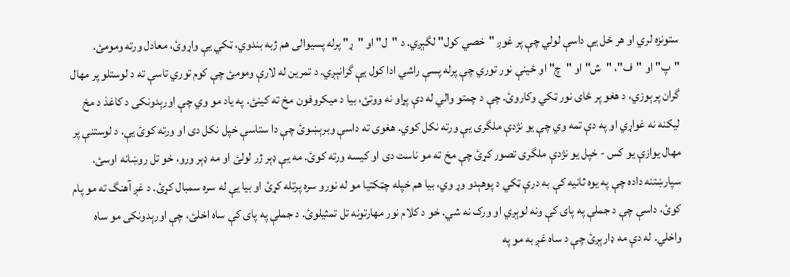ستونزه لري او هر ځل يې داسې لولي چې پر غوږ "خصي کول" لگېږي. د "ل" او "ړ" پرله پسيوالى هم ژبه بندوي، ټکي يې واړوئ، معادل ورته ومومئ. "پ" او "ف"، "ش" او "چ" او ځينې نور توري چې پرله پسې راشي ادا کول يې گرانېږي. د تمرين له لارې ومومئ چې کوم توري تاسې ته د لوستلو پر مهال گران پرېوزي، د هغو پر ځاى نور ټکي وکاروئ. چې د چمتو والي له دې پړاو نه ووتئ، بيا د ميکروفون مخ ته کينئ. په ياد مو وي چې اورېدونکى د کاغذ د مخ ليکنه نه غواړي او په دې تمه وي چې يو نژدې ملگرى يې ورته نکل کوي. هغوى ته داسې وبرېښوئ چې دا ستاسې خپل نکل دى او ورته کوئ يې. د لوستنې پر مهال يوازې يو کس - خپل يو نژدې ملگرى تصور کړئ چې مخ ته مو ناست دى او کيسه ورته کوئ. مه يې ډېر ژر لولئ او مه ډېر ورو، خو تل روښانه اوسئ. سپارښتنه داده چې په يوه ثانيه کې به درې ټکي د پوهېدو وړ وي، بيا هم خپله چټکتيا مو له نورو سره پرتله کړئ او بيا يې له سره سمبال کړئ. د غږ آهنگ ته مو پام کوئ، داسې چې د جملې په پاى کې ونه لوېږي او ورک نه شي. خو د کلام نور مهارتونه تل تمثيلوئ. د جملې په پاى کې ساه اخلئ، چې اورېدونکى مو ساه واخلي. له دې مه ډارېږئ چې د ساه غږ به مو په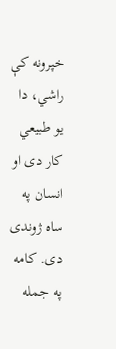خپرونه کې راشي، دا يو طبيعي کار دى او انسان په ساه ژوندى دى. کامه په جمله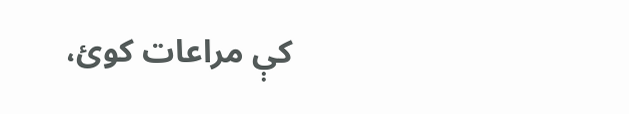کې مراعات کوئ،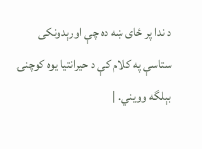د ندا پر ځاى ښه ده چې اورېدونکى ستاسې په کلام کې د حيرانتيا يوه کوچنۍ بېلگه وويني. |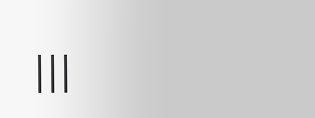|||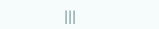|||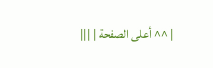| ^^ أعلى الصفحة | |||